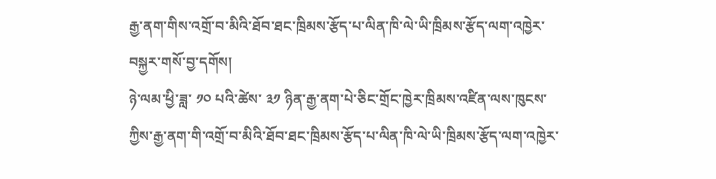རྒྱ་ནག་གིས་འགྲོ་བ་མིའི་ཐོབ་ཐང་ཁྲིམས་རྩོད་པ་ལིན་ཁི་ལེ་ཡི་ཁྲིམས་རྩོད་ལག་འཁྱེར་བསྐྱར་གསོ་བྱ་དགོས།
ཉེ་ལམ་ཕྱི་ཟླ་ ༡༠ པའི་ཚེས་ ༣༡ ཉིན་རྒྱ་ནག་པེ་ཅིང་གྲོང་ཁྱེར་ཁྲིམས་འཛིན་ལས་ཁུངས་ཀྱིས་རྒྱ་ནག་གི་འགྲོ་བ་མིའི་ཐོབ་ཐང་ཁྲིམས་རྩོད་པ་ལིན་ཁི་ལེ་ཡི་ཁྲིམས་རྩོད་ལག་འཁྱེར་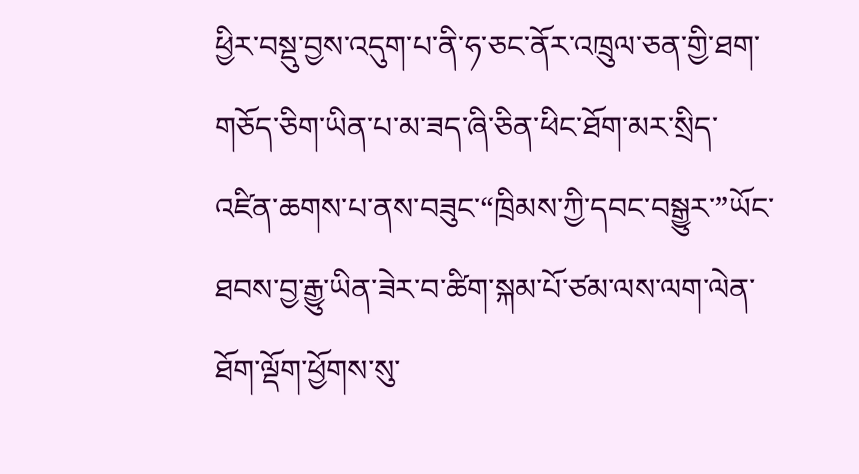ཕྱིར་བསྡུ་བྱས་འདུག་པ་ནི་ཧ་ཅང་ནོར་འཁྲུལ་ཅན་གྱི་ཐག་གཅོད་ཅིག་ཡིན་པ་མ་ཟད་ཞི་ཅིན་ཕིང་ཐོག་མར་སྲིད་འཛིན་ཆགས་པ་ནས་བཟུང་“ཁྲིམས་ཀྱི་དབང་བསྒྱུར་”ཡོང་ཐབས་བྱ་རྒྱུ་ཡིན་ཟེར་བ་ཚིག་སྐམ་པོ་ཙམ་ལས་ལག་ལེན་ཐོག་ལྡོག་ཕྱོགས་སུ་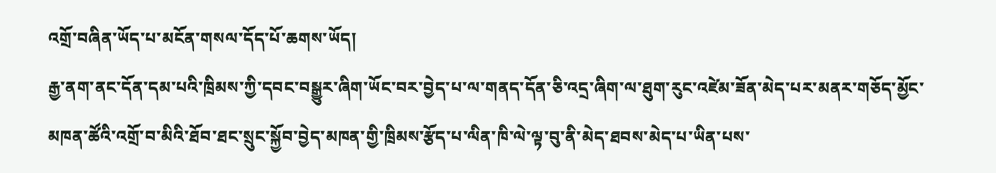འགྲོ་བཞིན་ཡོད་པ་མངོན་གསལ་དོད་པོ་ཆགས་ཡོད།
རྒྱ་ནག་ནང་དོན་དམ་པའི་ཁྲིམས་ཀྱི་དབང་བསྒྱུར་ཞིག་ཡོང་བར་བྱེད་པ་ལ་གནད་དོན་ཅི་འདྲ་ཞིག་ལ་ཐུག་རུང་འཛེམ་ཟོན་མེད་པར་མནར་གཅོད་མྱོང་མཁན་ཚོའི་འགྲོ་བ་མིའི་ཐོབ་ཐང་སྲུང་སྐྱོབ་བྱེད་མཁན་གྱི་ཁྲིམས་རྩོད་པ་ལིན་ཁི་ལེ་ལྟ་བུ་ནི་མེད་ཐབས་མེད་པ་ཡིན་པས་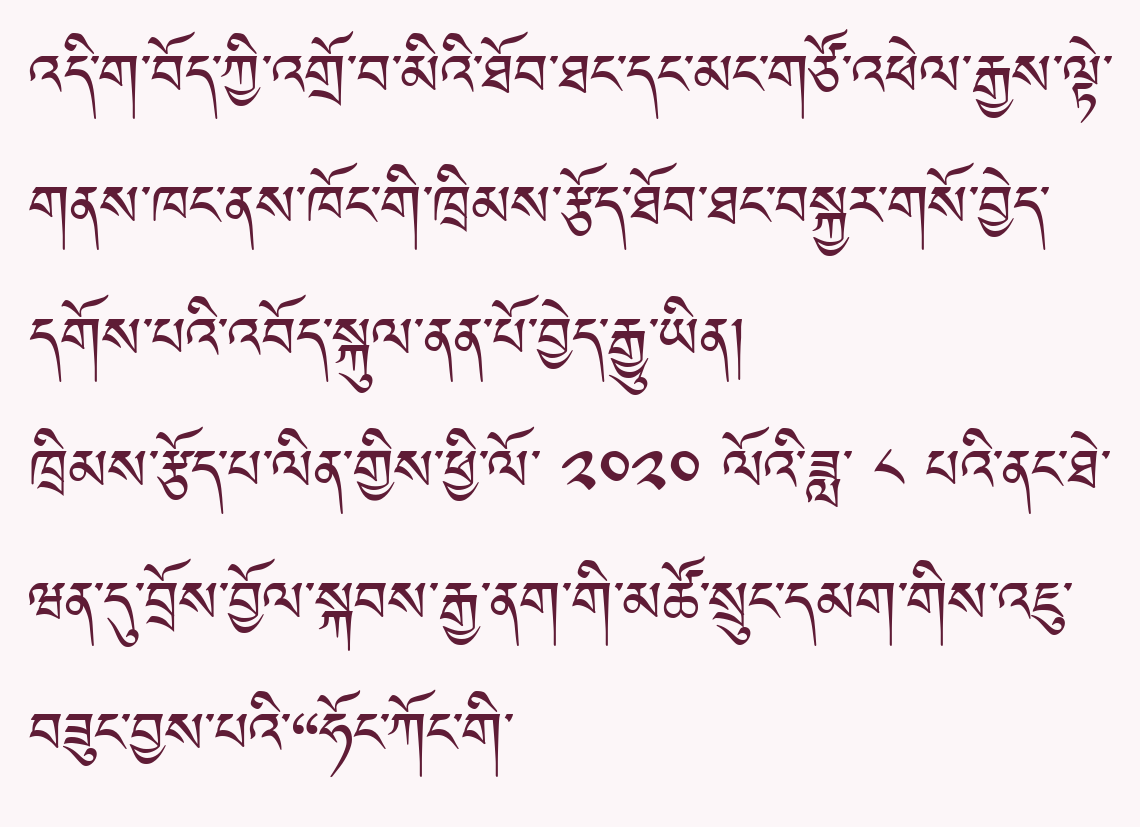འདི་ག་བོད་ཀྱི་འགྲོ་བ་མིའི་ཐོབ་ཐང་དང་མང་གཙོ་འཕེལ་རྒྱས་ལྟེ་གནས་ཁང་ནས་ཁོང་གི་ཁྲིམས་རྩོད་ཐོབ་ཐང་བསྐྱར་གསོ་བྱེད་དགོས་པའི་འབོད་སྐུལ་ནན་པོ་བྱེད་རྒྱུ་ཡིན།
ཁྲིམས་རྩོད་པ་ལིན་གྱིས་ཕྱི་ལོ་ ༢༠༢༠ ལོའི་ཟླ་ ༨ པའི་ནང་ཐེ་ཝན་དུ་བྲོས་བྱོལ་སྐབས་རྒྱ་ནག་གི་མཚོ་སྲུང་དམག་གིས་འཇུ་བཟུང་བྱས་པའི་“ཧོང་ཀོང་གི་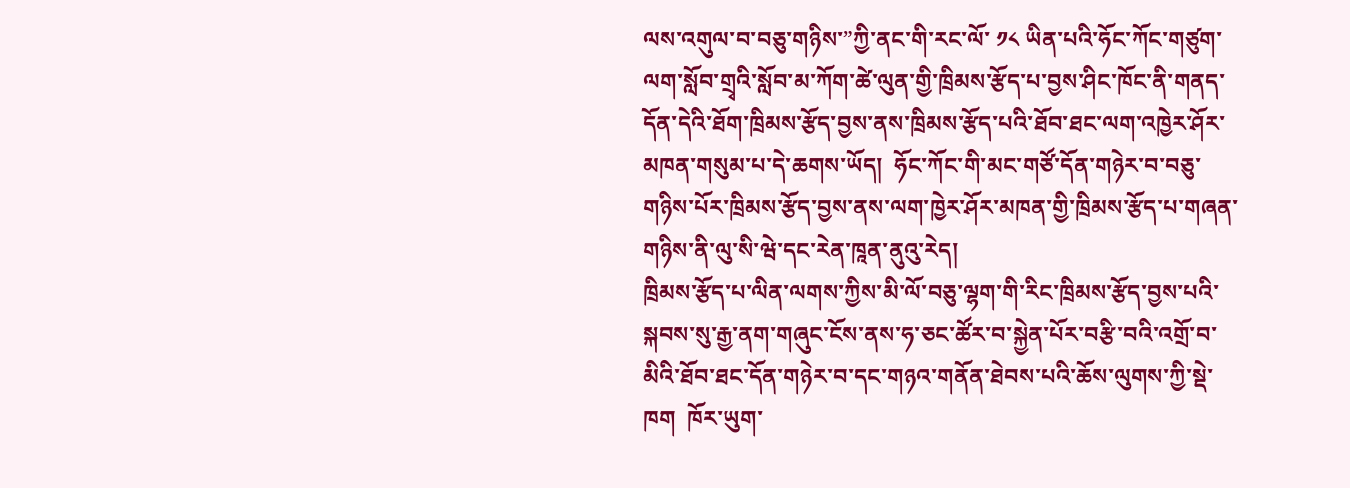ལས་འགུལ་བ་བཅུ་གཉིས་”ཀྱི་ནང་གི་རང་ལོ་ ༡༨ ཡིན་པའི་ཧོང་ཀོང་གཙུག་ལག་སློབ་གྲྭའི་སློབ་མ་ཀོག་ཚེ་ལུན་གྱི་ཁྲིམས་རྩོད་པ་བྱས་ཤིང་ཁོང་ནི་གནད་དོན་དེའི་ཐོག་ཁྲིམས་རྩོད་བྱས་ནས་ཁྲིམས་རྩོད་པའི་ཐོབ་ཐང་ལག་འཁྱེར་ཤོར་མཁན་གསུམ་པ་དེ་ཆགས་ཡོད།  ཧོང་ཀོང་གི་མང་གཙོ་དོན་གཉེར་བ་བཅུ་གཉིས་པོར་ཁྲིམས་རྩོད་བྱས་ནས་ལག་ཁྱེར་ཤོར་མཁན་གྱི་ཁྲིམས་རྩོད་པ་གཞན་གཉིས་ནི་ལུ་སི་ཝེ་དང་རེན་ཁཱན་ནུའུ་རེད།
ཁྲིམས་རྩོད་པ་ལིན་ལགས་ཀྱིས་མི་ལོ་བཅུ་ལྷག་གི་རིང་ཁྲིམས་རྩོད་བྱས་པའི་སྐབས་སུ་རྒྱ་ནག་གཞུང་ངོས་ནས་ཧ་ཅང་ཚོར་བ་སྐྱེན་པོར་བརྩི་བའི་འགྲོ་བ་མིའི་ཐོབ་ཐང་དོན་གཉེར་བ་དང་གཉའ་གནོན་ཐེབས་པའི་ཆོས་ལུགས་ཀྱི་སྡེ་ཁག  ཁོར་ཡུག་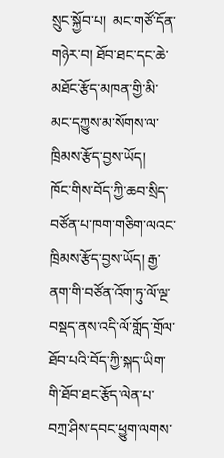སྲུང་སྐྱོབ་པ།  མང་གཙོ་དོན་གཉེར་བ། ཐོབ་ཐང་དང་ཆེ་མཐོང་རྩོད་མཁན་གྱི་མི་མང་དཀྱུས་མ་སོགས་ལ་ཁྲིམས་རྩོད་བྱས་ཡོད།
ཁོང་གིས་བོད་ཀྱི་ཆབ་སྲིད་བཙོན་པ་ཁག་གཅིག་ལའང་ཁྲིམས་རྩོད་བྱས་ཡོད། རྒྱ་ནག་གི་བཙོན་འོག་ཏུ་ལོ་ལྔ་བསྡད་ནས་འདི་ལོ་གློད་གྲོལ་ཐོབ་པའི་བོད་ཀྱི་སྐད་ཡིག་གི་ཐོབ་ཐང་རྩོད་ལེན་པ་བཀྲ་ཤིས་དབང་ཕྱུག་ལགས་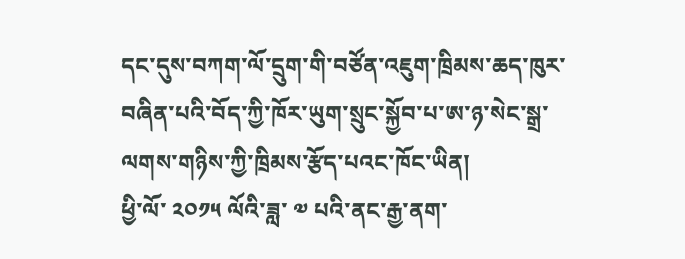དང་དུས་བཀག་ལོ་དྲུག་གི་བཙོན་འཇུག་ཁྲིམས་ཆད་ཁུར་བཞིན་པའི་བོད་ཀྱི་ཁོར་ཡུག་སྲུང་སྐྱོབ་པ་ཨ་ཉ་སེང་སྒྲ་ལགས་གཉིས་ཀྱི་ཁྲིམས་རྩོད་པའང་ཁོང་ཡིན།
ཕྱི་ལོ་ ༢༠༡༥ ལོའི་ཟླ་ ༧ པའི་ནང་རྒྱ་ནག་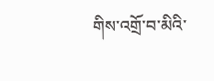གིས་འགྲོ་བ་མིའི་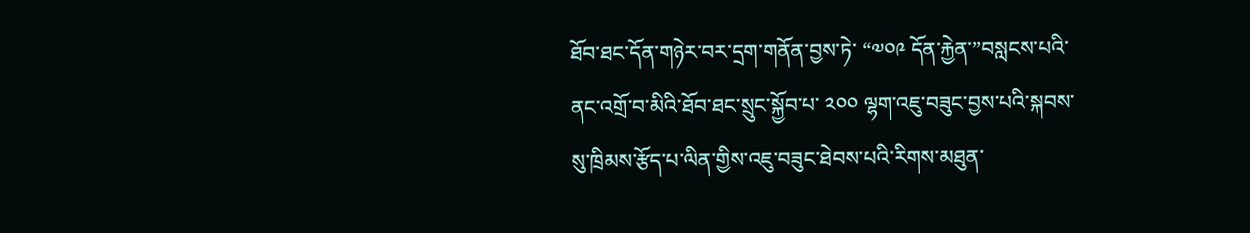ཐོབ་ཐང་དོན་གཉེར་བར་དྲག་གནོན་བྱས་ཏེ་ “༧༠༩ དོན་རྐྱེན་”བསླངས་པའི་ནང་འགྲོ་བ་མིའི་ཐོབ་ཐང་སྲུང་སྐྱོབ་པ་ ༢༠༠ ལྷག་འཇུ་བཟུང་བྱས་པའི་སྐབས་སུ་ཁྲིམས་རྩོད་པ་ལིན་གྱིས་འཇུ་བཟུང་ཐེབས་པའི་རིགས་མཐུན་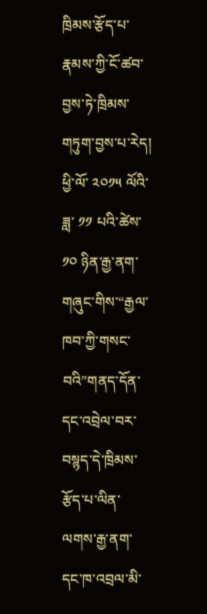ཁྲིམས་རྩོད་པ་རྣམས་ཀྱི་ངོ་ཚབ་བྱས་ཏེ་ཁྲིམས་གཏུག་བྱས་པ་རེད།
ཕྱི་ལོ་ ༢༠༡༥ ལོའི་ཟླ་ ༡༡ པའི་ཚེས་ ༡༠ ཉིན་རྒྱ་ནག་གཞུང་གིས་“རྒྱལ་ཁབ་ཀྱི་གསང་བའི”གནད་དོན་དང་འབྲེལ་བར་བསྙད་དེ་ཁྲིམས་རྩོད་པ་ལིན་ལགས་རྒྱ་ནག་དང་ཁ་འབྲལ་མི་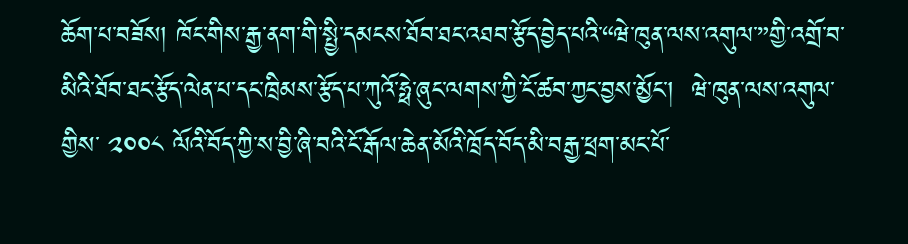ཆོག་པ་བཟོས། ཁོང་གིས་རྒྱ་ནག་གི་སྤྱི་དམངས་ཐོབ་ཐང་འཐབ་རྩོད་བྱེད་པའི་“ཝེ་ཁུན་ལས་འགུལ་”གྱི་འགྲོ་བ་མིའི་ཐོབ་ཐང་རྩོད་ལེན་པ་དང་ཁྲིམས་རྩོད་པ་ཀུའོ་ཧྥེ་ཞུང་ལགས་ཀྱི་ངོ་ཚབ་ཀྱང་བྱས་མྱོང་།  ཝེ་ཁུན་ལས་འགུལ་གྱིས་ ༢༠༠༨ ལོའི་བོད་ཀྱི་ས་བྱི་ཞི་བའི་ངོ་རྒོལ་ཆེན་མོའི་ཁྲོད་བོད་མི་བརྒྱ་ཕྲག་མང་པོ་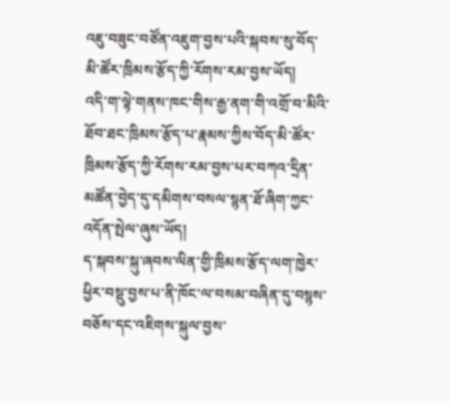འཇུ་བཟུང་བཙོན་འཇུག་བྱས་པའི་སྐབས་སུ་བོད་མི་ཚོར་ཁྲིམས་རྩོད་ཀྱི་རོགས་རམ་བྱས་ཡོད།
འདི་ག་ལྟེ་གནས་ཁང་གིས་རྒྱ་ནག་གི་འགྲོ་བ་མིའི་ཐོབ་ཐང་ཁྲིམས་རྩོད་པ་རྣམས་ཀྱིས་བོད་མི་ཚོར་ཁྲིམས་རྩོད་ཀྱི་རོགས་རམ་བྱས་པར་བཀའ་དྲིན་མཚོན་བྱེད་དུ་དམིགས་བསལ་སྙན་ཐོ་ཞིག་ཀྱང་འདོན་སྤེལ་ཞུས་ཡོད།
ད་སྐབས་སྐུ་ཞབས་ལིན་གྱི་ཁྲིམས་རྩོད་ལག་ཁྱེར་ཕྱིར་བསྡུ་བྱས་པ་ནི་ཁོང་ལ་བསམ་བཞིན་དུ་བསྙས་བཅོས་དང་འཇིགས་སྐུལ་བྱས་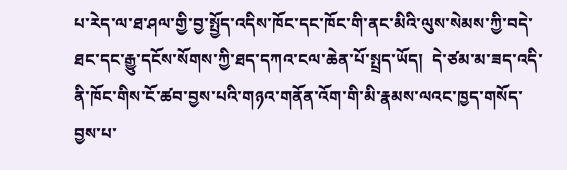པ་རེད་ལ་ཐ་ཤལ་གྱི་བྱ་སྤྱོད་འདིས་ཁོང་དང་ཁོང་གི་ནང་མིའི་ལུས་སེམས་ཀྱི་བདེ་ཐང་དང་རྒྱུ་དངོས་སོགས་ཀྱི་ཐད་དཀའ་ངལ་ཆེན་པོ་སྤྲད་ཡོད།  དེ་ཙམ་མ་ཟད་འདི་ནི་ཁོང་གིས་ངོ་ཚབ་བྱས་པའི་གཉའ་གནོན་འོག་གི་མི་རྣམས་ལའང་ཁྱད་གསོད་བྱས་པ་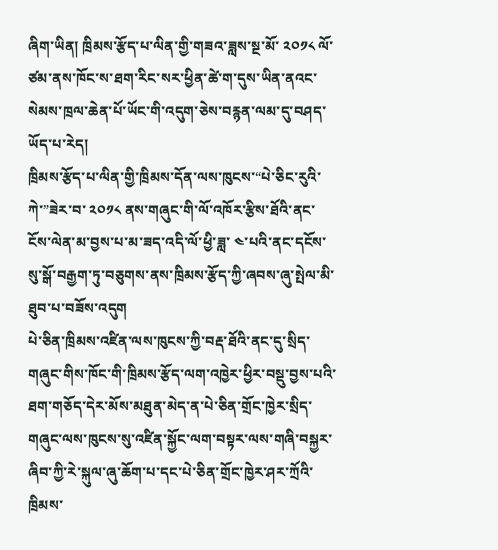ཞིག་ཡིན། ཁྲིམས་རྩོད་པ་ལིན་གྱི་གཟའ་ཟླས་སྔ་མོ་ ༢༠༡༨ ལོ་ཙམ་ནས་ཁོང་ས་ཐག་རིང་སར་ཕྱིན་ཚེ་ག་དུས་ཡིན་ནའང་སེམས་ཁྲལ་ཆེན་པོ་ཡོང་གི་འདུག་ཅེས་བརྙན་ལམ་དུ་བཤད་ཡོད་པ་རེད།
ཁྲིམས་རྩོད་པ་ལིན་གྱི་ཁྲིམས་དོན་ལས་ཁུངས་“པེ་ཅིང་རུའི་ཀེ་”ཟེར་བ་ ༢༠༡༨ ནས་གཞུང་གི་ལོ་འཁོར་རྩིས་ཐོའི་ནང་ངོས་ལེན་མ་བྱས་པ་མ་ཟད་འདི་ལོ་ཕྱི་ཟླ་ ༤་པའི་ནང་དངོས་སུ་སྒོ་བརྒྱག་ཏུ་བཅུགས་ནས་ཁྲིམས་རྩོད་ཀྱི་ཞབས་ཞུ་སྤེལ་མི་ཐུབ་པ་བཟོས་འདུག
པེ་ཅིན་ཁྲིམས་འཛིན་ལས་ཁུངས་ཀྱི་བརྡ་ཐོའི་ནང་དུ་སྲིད་གཞུང་གིས་ཁོང་གི་ཁྲིམས་རྩོད་ལག་འཁྱེར་ཕྱིར་བསྡུ་བྱས་པའི་ཐག་གཅོད་དེར་མོས་མཐུན་མེད་ན་པེ་ཅིན་གྲོང་ཁྱེར་སྲིད་གཞུང་ལས་ཁུངས་སུ་འཛིན་སྐྱོང་ལག་བསྟར་ལས་གཞི་བསྐྱར་ཞིབ་ཀྱི་རེ་སྐུལ་ཞུ་ཆོག་པ་དང་པེ་ཅིན་གྲོང་ཁྱེར་ཤར་ཀྲོའི་ཁྲིམས་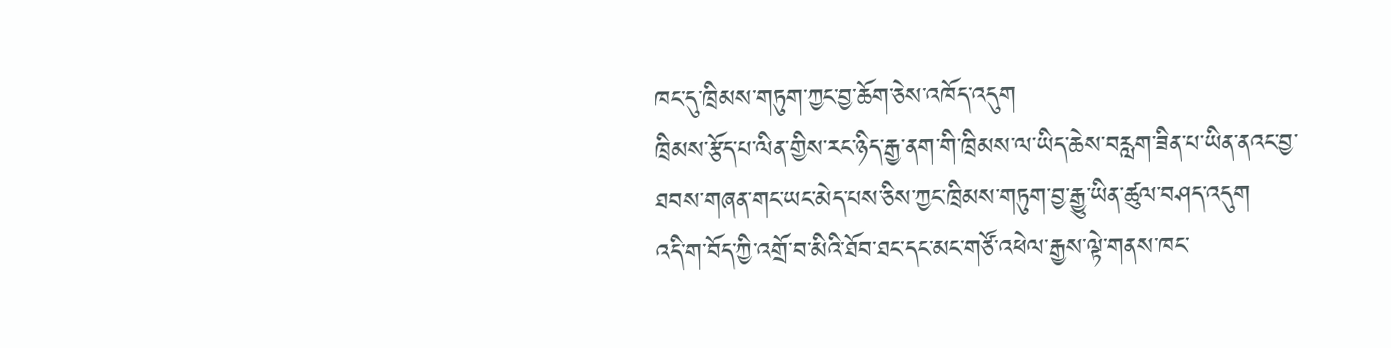ཁང་དུ་ཁྲིམས་གཏུག་ཀྱང་བྱ་ཆོག་ཅེས་འཁོད་འདུག
ཁྲིམས་རྩོད་པ་ལིན་གྱིས་རང་ཉིད་རྒྱ་ནག་གི་ཁྲིམས་ལ་ཡིད་ཆེས་བརླག་ཟིན་པ་ཡིན་ནའང་བྱ་ཐབས་གཞན་གང་ཡང་མེད་པས་ཅིས་ཀྱང་ཁྲིམས་གཏུག་བྱ་རྒྱུ་ཡིན་ཚུལ་བཤད་འདུག
འདི་ག་བོད་ཀྱི་འགྲོ་བ་མིའི་ཐོབ་ཐང་དང་མང་གཙོ་འཕེལ་རྒྱས་ལྟེ་གནས་ཁང་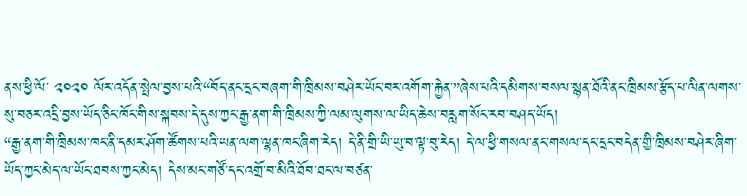ནས་ཕྱི་ལོ་ ༢༠༢༠ ལོར་འདོན་སྤེལ་བྱས་པའི་“བོད་ནང་དྲང་བཞག་གི་ཁྲིམས་བཤེར་ཡོང་བར་འགོག་རྐྱེན་”ཞེས་པའི་དམིགས་བསལ་སྙན་ཐོའི་ནང་ཁྲིམས་རྩོད་པ་ལིན་ལགས་སུ་བཅར་འདྲི་བྱས་ཡོད་ཅིང་ཁོང་གིས་སྐབས་དེ་དུས་ཀྱང་རྒྱ་ནག་གི་ཁྲིམས་ཀྱི་ལམ་ལུགས་ལ་ཡིད་ཆེས་བརླག་སོང་རབ་བཤད་ཡོད།
“རྒྱ་ནག་གི་ཁྲིམས་ཁང་ནི་དམར་ཤོག་ཚོགས་པའི་ཡན་ལག་ལྷན་ཁང་ཞིག་རེད། དེ་ནི་གྲི་ཡི་ཡུ་བ་ལྟ་བུ་རེད། དེ་ལ་ཕྱི་གསལ་ནང་གསལ་དང་དྲང་བདེན་གྱི་ཁྲིམས་བཤེར་ཞིག་ཡོད་ཀྱང་མེད་ལ་ཡོང་ཐབས་ཀྱང་མེད། དེས་མང་གཙོ་དང་འགྲོ་བ་མིའི་ཐོབ་ཐང་ལ་བཙན་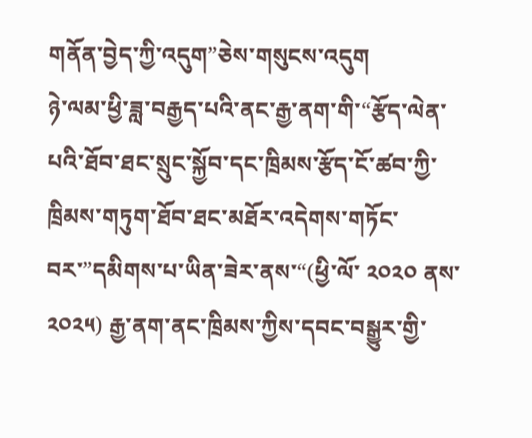གནོན་བྱེད་ཀྱི་འདུག”ཅེས་གསུངས་འདུག
ཉེ་ལམ་ཕྱི་ཟླ་བརྒྱད་པའི་ནང་རྒྱ་ནག་གི་“རྩོད་ལེན་པའི་ཐོབ་ཐང་སྲུང་སྐྱོབ་དང་ཁྲིམས་རྩོད་ངོ་ཚབ་ཀྱི་ཁྲིམས་གཏུག་ཐོབ་ཐང་མཐོར་འདེགས་གཏོང་བར་”དམིགས་པ་ཡིན་ཟེར་ནས་“(ཕྱི་ལོ་ ༢༠༢༠ ནས་ ༢༠༢༥) རྒྱ་ནག་ནང་ཁྲིམས་ཀྱིས་དབང་བསྒྱུར་གྱི་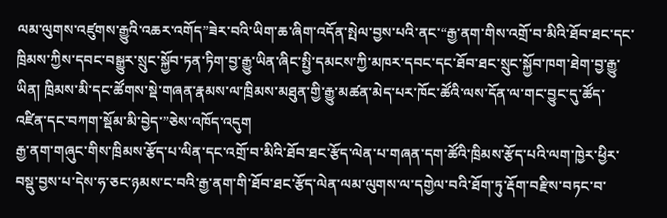ལམ་ལུགས་འཛུགས་རྒྱུའི་འཆར་འགོད”ཟེར་བའི་ཡིག་ཆ་ཞིག་འདོན་སྤེལ་བྱས་པའི་ནང་“རྒྱ་ནག་གིས་འགྲོ་བ་མིའི་ཐོབ་ཐང་དང་ཁྲིམས་ཀྱིས་དབང་བསྒྱུར་སྲུང་སྐྱོབ་ཏན་ཏིག་བྱ་རྒྱུ་ཡིན་ཞིང་སྤྱི་དམངས་ཀྱི་མཁར་དབང་དང་ཐོབ་ཐང་སྲུང་སྐྱོབ་ཁག་ཐེག་བྱ་རྒྱུ་ཡིན། ཁྲིམས་མི་དང་ཚོགས་སྡེ་གཞན་རྣམས་ལ་ཁྲིམས་མཐུན་གྱི་རྒྱུ་མཚན་མེད་པར་ཁོང་ཚོའི་ལས་དོན་ལ་གང་བྱུང་དུ་ཚོད་འཛིན་དང་བཀག་སྡོམ་མི་བྱེད་”ཅེས་འཁོད་འདུག
རྒྱ་ནག་གཞུང་གིས་ཁྲིམས་རྩོད་པ་ལིན་དང་འགྲོ་བ་མིའི་ཐོབ་ཐང་རྩོད་ལེན་པ་གཞན་དག་ཚོའི་ཁྲིམས་རྩོད་པའི་ལག་ཁྱེར་ཕྱིར་བསྡུ་བྱས་པ་དེས་ཧ་ཅང་ཉམས་ང་བའི་རྒྱ་ནག་གི་ཐོབ་ཐང་རྩོད་ལེན་ལམ་ལུགས་ལ་དགྱེལ་བའི་ཐོག་ཏུ་རྡོག་བརྫིས་བཏང་བ་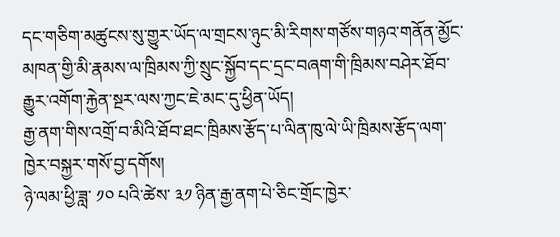དང་གཅིག་མཚུངས་སུ་གྱུར་ཡོད་ལ་གྲངས་ཉུང་མི་རིགས་གཙོས་གཉའ་གནོན་མྱོང་མཁན་གྱི་མི་རྣམས་ལ་ཁྲིམས་ཀྱི་སྲུང་སྐྱོབ་དང་དྲང་བཞག་གི་ཁྲིམས་བཤེར་ཐོབ་རྒྱུར་འགོག་རྐྱེན་སྔར་ལས་ཀྱང་ཇེ་མང་དུ་ཕྱིན་ཡོད།
རྒྱ་ནག་གིས་འགྲོ་བ་མིའི་ཐོབ་ཐང་ཁྲིམས་རྩོད་པ་ལིན་ཁུ་ལེ་ཡི་ཁྲིམས་རྩོད་ལག་ཁྱེར་བསྐྱར་གསོ་བྱ་དགོས།
ཉེ་ལམ་ཕྱི་ཟླ་ ༡༠ པའི་ཚེས་ ༣༡ ཉིན་རྒྱ་ནག་པེ་ཅིང་གྲོང་ཁྱེར་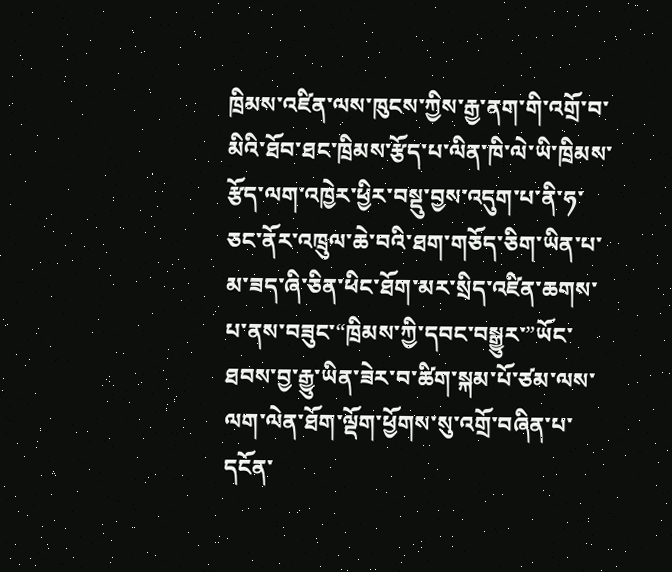ཁྲིམས་འཛིན་ལས་ཁུངས་ཀྱིས་རྒྱ་ནག་གི་འགྲོ་བ་མིའི་ཐོབ་ཐང་ཁྲིམས་རྩོད་པ་ལིན་ཁི་ལེ་ཡི་ཁྲིམས་རྩོད་ལག་འཁྱེར་ཕྱིར་བསྡུ་བྱས་འདུག་པ་ནི་ཧ་ཅང་ནོར་འཁྲུལ་ཆེ་བའི་ཐག་གཅོད་ཅིག་ཡིན་པ་མ་ཟད་ཞི་ཅིན་ཕིང་ཐོག་མར་སྲིད་འཛིན་ཆགས་པ་ནས་བཟུང་“ཁྲིམས་ཀྱི་དབང་བསྒྱུར་”ཡོང་ཐབས་བྱ་རྒྱུ་ཡིན་ཟེར་བ་ཚིག་སྐམ་པོ་ཙམ་ལས་ལག་ལེན་ཐོག་ལྡོག་ཕྱོགས་སུ་འགྲོ་བཞིན་པ་དངོན་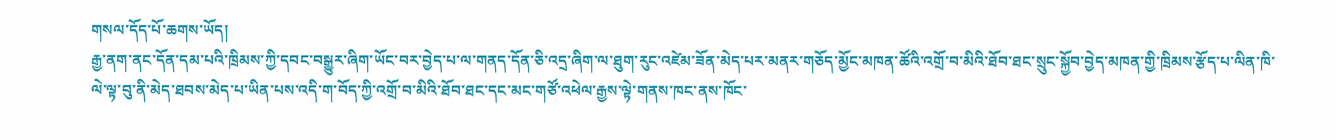གསལ་དོད་པོ་ཆགས་ཡོད།
རྒྱ་ནག་ནང་དོན་དམ་པའི་ཁྲིམས་ཀྱི་དབང་བསྒྱུར་ཞིག་ཡོང་བར་བྱེད་པ་ལ་གནད་དོན་ཅི་འདྲ་ཞིག་ལ་ཐུག་རུང་འཛེམ་ཟོན་མེད་པར་མནར་གཅོད་མྱོང་མཁན་ཚོའི་འགྲོ་བ་མིའི་ཐོབ་ཐང་སྲུང་སྐྱོབ་བྱེད་མཁན་གྱི་ཁྲིམས་རྩོད་པ་ལིན་ཁི་ལེ་ལྟ་བུ་ནི་མེད་ཐབས་མེད་པ་ཡིན་པས་འདི་ག་བོད་ཀྱི་འགྲོ་བ་མིའི་ཐོབ་ཐང་དང་མང་གཙོ་འཕེལ་རྒྱས་ལྟེ་གནས་ཁང་ནས་ཁོང་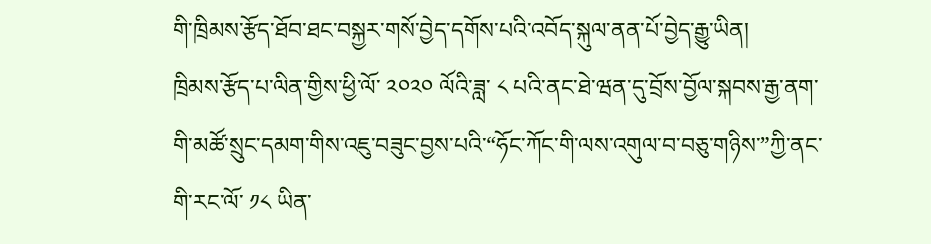གི་ཁྲིམས་རྩོད་ཐོབ་ཐང་བསྐྱར་གསོ་བྱེད་དགོས་པའི་འབོད་སྐུལ་ནན་པོ་བྱེད་རྒྱུ་ཡིན།
ཁྲིམས་རྩོད་པ་ལིན་གྱིས་ཕྱི་ལོ་ ༢༠༢༠ ལོའི་ཟླ་ ༨ པའི་ནང་ཐེ་ཝན་དུ་བྲོས་བྱོལ་སྐབས་རྒྱ་ནག་གི་མཚོ་སྲུང་དམག་གིས་འཇུ་བཟུང་བྱས་པའི་“ཧོང་ཀོང་གི་ལས་འགུལ་བ་བཅུ་གཉིས་”ཀྱི་ནང་གི་རང་ལོ་ ༡༨ ཡིན་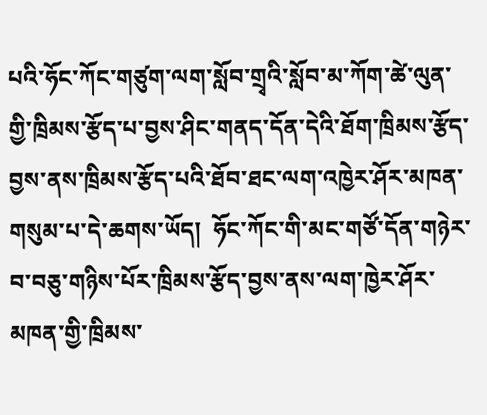པའི་ཧོང་ཀོང་གཙུག་ལག་སློབ་གྲྭའི་སློབ་མ་ཀོག་ཚེ་ལུན་གྱི་ཁྲིམས་རྩོད་པ་བྱས་ཤིང་གནད་དོན་དེའི་ཐོག་ཁྲིམས་རྩོད་བྱས་ནས་ཁྲིམས་རྩོད་པའི་ཐོབ་ཐང་ལག་འཁྱེར་ཤོར་མཁན་གསུམ་པ་དེ་ཆགས་ཡོད།  ཧོང་ཀོང་གི་མང་གཙོ་དོན་གཉེར་བ་བཅུ་གཉིས་པོར་ཁྲིམས་རྩོད་བྱས་ནས་ལག་ཁྱེར་ཤོར་མཁན་གྱི་ཁྲིམས་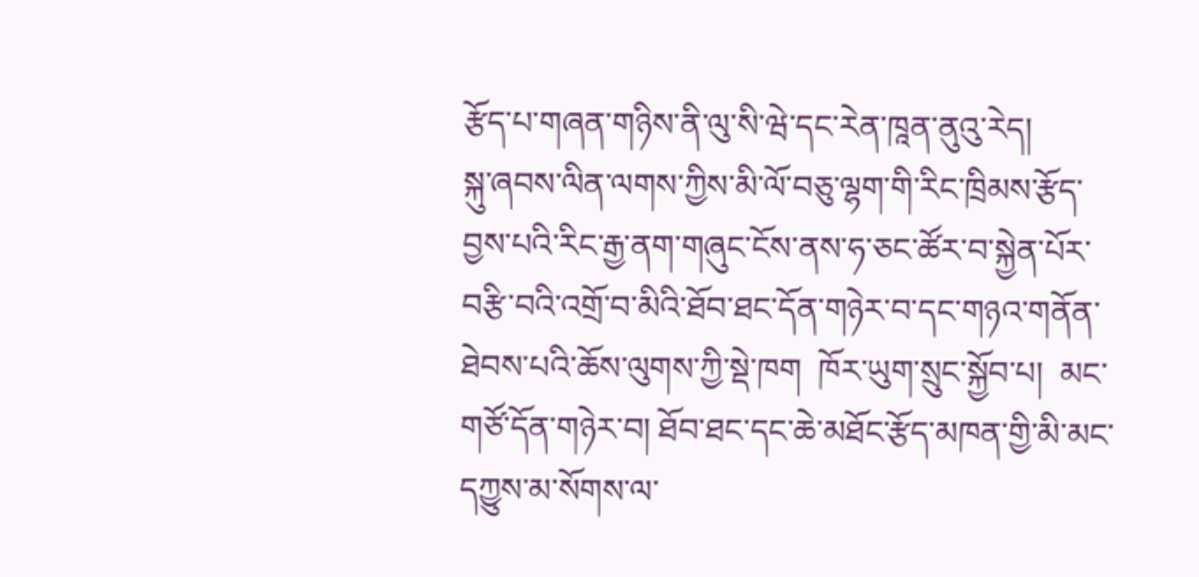རྩོད་པ་གཞན་གཉིས་ནི་ལུ་སི་ཝེ་དང་རེན་ཁཱན་ནུའུ་རེད།
སྐུ་ཞབས་ལིན་ལགས་ཀྱིས་མི་ལོ་བཅུ་ལྷག་གི་རིང་ཁྲིམས་རྩོད་བྱས་པའི་རིང་རྒྱ་ནག་གཞུང་ངོས་ནས་ཧ་ཅང་ཚོར་བ་སྐྱེན་པོར་བརྩི་བའི་འགྲོ་བ་མིའི་ཐོབ་ཐང་དོན་གཉེར་བ་དང་གཉའ་གནོན་ཐེབས་པའི་ཆོས་ལུགས་ཀྱི་སྡེ་ཁག  ཁོར་ཡུག་སྲུང་སྐྱོབ་པ།  མང་གཙོ་དོན་གཉེར་བ། ཐོབ་ཐང་དང་ཆེ་མཐོང་རྩོད་མཁན་གྱི་མི་མང་དཀྱུས་མ་སོགས་ལ་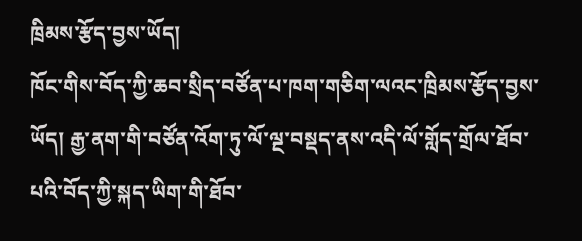ཁྲིམས་རྩོད་བྱས་ཡོད།
ཁོང་གིས་བོད་ཀྱི་ཆབ་སྲིད་བཙོན་པ་ཁག་གཅིག་ལའང་ཁྲིམས་རྩོད་བྱས་ཡོད། རྒྱ་ནག་གི་བཙོན་འོག་ཏུ་ལོ་ལྔ་བསྡད་ནས་འདི་ལོ་གློད་གྲོལ་ཐོབ་པའི་བོད་ཀྱི་སྐད་ཡིག་གི་ཐོབ་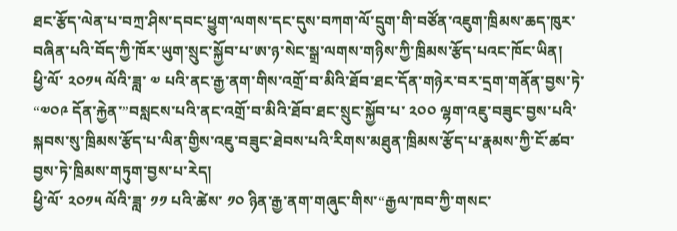ཐང་རྩོད་ལེན་པ་བཀྲ་ཤིས་དབང་ཕྱུག་ལགས་དང་དུས་བཀག་ལོ་དྲུག་གི་བཙོན་འཇུག་ཁྲིམས་ཆད་ཁུར་བཞིན་པའི་བོད་ཀྱི་ཁོར་ཡུག་སྲུང་སྐྱོབ་པ་ཨ་ཉ་སེང་སྒྲ་ལགས་གཉིས་ཀྱི་ཁྲིམས་རྩོད་པའང་ཁོང་ཡིན།
ཕྱི་ལོ་ ༢༠༡༥ ལོའི་ཟླ་ ༧ པའི་ནང་རྒྱ་ནག་གིས་འགྲོ་བ་མིའི་ཐོབ་ཐང་དོན་གཉེར་བར་དྲག་གནོན་བྱས་ཏེ་ “༧༠༩ དོན་རྐྱེན་”བསླངས་པའི་ནང་འགྲོ་བ་མིའི་ཐོབ་ཐང་སྲུང་སྐྱོབ་པ་ ༢༠༠ ལྷག་འཇུ་བཟུང་བྱས་པའི་སྐབས་སུ་ཁྲིམས་རྩོད་པ་ལིན་གྱིས་འཇུ་བཟུང་ཐེབས་པའི་རིགས་མཐུན་ཁྲིམས་རྩོད་པ་རྣམས་ཀྱི་ངོ་ཚབ་བྱས་ཏེ་ཁྲིམས་གཏུག་བྱས་པ་རེད།
ཕྱི་ལོ་ ༢༠༡༥ ལོའི་ཟླ་ ༡༡ པའི་ཚེས་ ༡༠ ཉིན་རྒྱ་ནག་གཞུང་གིས་“རྒྱལ་ཁབ་ཀྱི་གསང་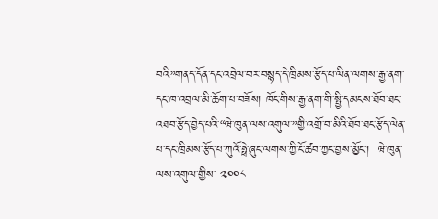བའི”གནད་དོན་དང་འབྲེལ་བར་བསྙད་དེ་ཁྲིམས་རྩོད་པ་ལིན་ལགས་རྒྱ་ནག་དང་ཁ་འབྲལ་མི་ཆོག་པ་བཟོས། ཁོང་གིས་རྒྱ་ནག་གི་སྤྱི་དམངས་ཐོབ་ཐང་འཐབ་རྩོད་བྱེད་པའི་“ཝེ་ཁུན་ལས་འགུལ་”གྱི་འགྲོ་བ་མིའི་ཐོབ་ཐང་རྩོད་ལེན་པ་དང་ཁྲིམས་རྩོད་པ་ཀུའོ་ཧྥེ་ཞུང་ལགས་ཀྱི་ངོ་ཚབ་ཀྱང་བྱས་མྱོང་།  ཝེ་ཁུན་ལས་འགུལ་གྱིས་ ༢༠༠༨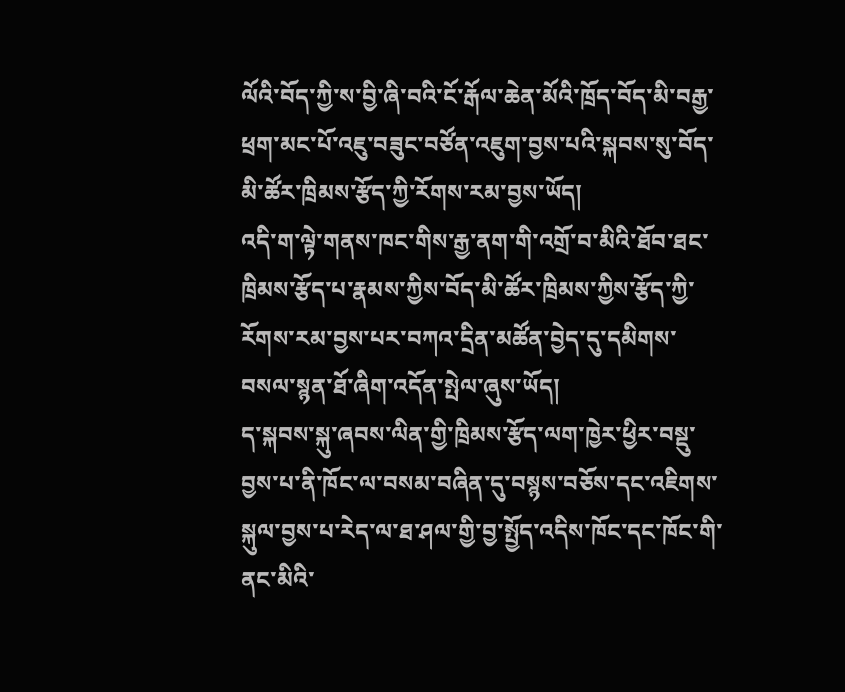ལོའི་བོད་ཀྱི་ས་བྱི་ཞི་བའི་ངོ་རྒོལ་ཆེན་མོའི་ཁྲོད་བོད་མི་བརྒྱ་ཕྲག་མང་པོ་འཇུ་བཟུང་བཙོན་འཇུག་བྱས་པའི་སྐབས་སུ་བོད་མི་ཚོར་ཁྲིམས་རྩོད་ཀྱི་རོགས་རམ་བྱས་ཡོད།
འདི་ག་ལྟེ་གནས་ཁང་གིས་རྒྱ་ནག་གི་འགྲོ་བ་མིའི་ཐོབ་ཐང་ཁྲིམས་རྩོད་པ་རྣམས་ཀྱིས་བོད་མི་ཚོར་ཁྲིམས་ཀྱིས་རྩོད་ཀྱི་རོགས་རམ་བྱས་པར་བཀའ་དྲིན་མཚོན་བྱེད་དུ་དམིགས་བསལ་སྙན་ཐོ་ཞིག་འདོན་སྤེལ་ཞུས་ཡོད།
ད་སྐབས་སྐུ་ཞབས་ལིན་གྱི་ཁྲིམས་རྩོད་ལག་ཁྱེར་ཕྱིར་བསྡུ་བྱས་པ་ནི་ཁོང་ལ་བསམ་བཞིན་དུ་བསྙས་བཅོས་དང་འཇིགས་སྐུལ་བྱས་པ་རེད་ལ་ཐ་ཤལ་གྱི་བྱ་སྤྱོད་འདིས་ཁོང་དང་ཁོང་གི་ནང་མིའི་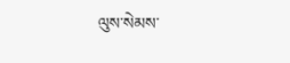ལུས་སེམས་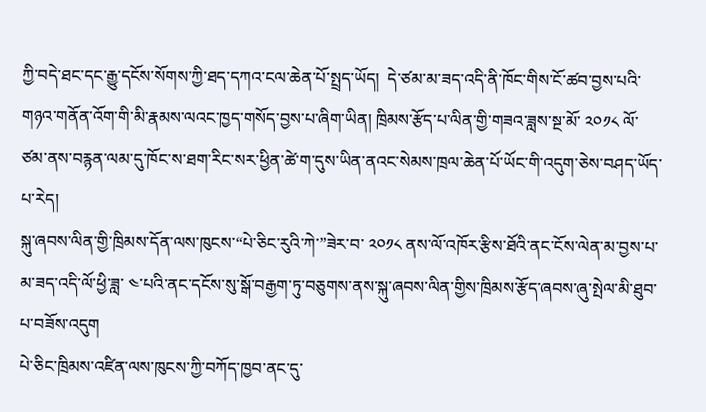ཀྱི་བདེ་ཐང་དང་རྒྱུ་དངོས་སོགས་ཀྱི་ཐད་དཀའ་ངལ་ཆེན་པོ་སྤྲད་ཡོད།  དེ་ཙམ་མ་ཟད་འདི་ནི་ཁོང་གིས་ངོ་ཚབ་བྱས་པའི་གཉའ་གནོན་འོག་གི་མི་རྣམས་ལའང་ཁྱད་གསོད་བྱས་པ་ཞིག་ཡིན། ཁྲིམས་རྩོད་པ་ལིན་གྱི་གཟའ་ཟླས་སྔ་མོ་ ༢༠༡༨ ལོ་ཙམ་ནས་བརྙན་ལམ་དུ་ཁོང་ས་ཐག་རིང་སར་ཕྱིན་ཚེ་ག་དུས་ཡིན་ནའང་སེམས་ཁྲལ་ཆེན་པོ་ཡོང་གི་འདུག་ཅེས་བཤད་ཡོད་པ་རེད།
སྐུ་ཞབས་ལིན་གྱི་ཁྲིམས་དོན་ལས་ཁུངས་“པེ་ཅིང་རུའི་ཀེ་”ཟེར་བ་ ༢༠༡༨ ནས་ལོ་འཁོར་རྩིས་ཐོའི་ནང་ངོས་ལེན་མ་བྱས་པ་མ་ཟད་འདི་ལོ་ཕྱི་ཟླ་ ༤་པའི་ནང་དངོས་སུ་སྒོ་བརྒྱག་ཏུ་བཅུགས་ནས་སྐུ་ཞབས་ལིན་གྱིས་ཁྲིམས་རྩོད་ཞབས་ཞུ་སྤེལ་མི་ཐུབ་པ་བཟོས་འདུག
པེ་ཅིང་ཁྲིམས་འཛིན་ལས་ཁུངས་ཀྱི་བཀོད་ཁྱབ་ནང་དུ་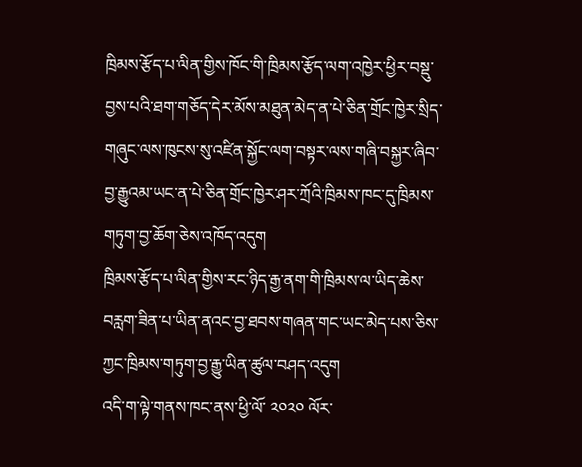ཁྲིམས་རྩོད་པ་ལིན་གྱིས་ཁོང་གི་ཁྲིམས་རྩོད་ལག་འཁྱེར་ཕྱིར་བསྡུ་བྱས་པའི་ཐག་གཅོད་དེར་མོས་མཐུན་མེད་ན་པེ་ཅིན་གྲོང་ཁྱེར་སྲིད་གཞུང་ལས་ཁུངས་སུ་འཛིན་སྐྱོང་ལག་བསྟར་ལས་གཞི་བསྐྱར་ཞིབ་བྱ་རྒྱུའམ་ཡང་ན་པེ་ཅིན་གྲོང་ཁྱེར་ཤར་ཀྲོའི་ཁྲིམས་ཁང་དུ་ཁྲིམས་གཏུག་བྱ་ཆོག་ཅེས་འཁོད་འདུག
ཁྲིམས་རྩོད་པ་ལིན་གྱིས་རང་ཉིད་རྒྱ་ནག་གི་ཁྲིམས་ལ་ཡིད་ཆེས་བརླག་ཟིན་པ་ཡིན་ནའང་བྱ་ཐབས་གཞན་གང་ཡང་མེད་པས་ཅིས་ཀྱང་ཁྲིམས་གཏུག་བྱ་རྒྱུ་ཡིན་ཚུལ་བཤད་འདུག
འདི་ག་ལྟེ་གནས་ཁང་ནས་ཕྱི་ལོ་ ༢༠༢༠ ལོར་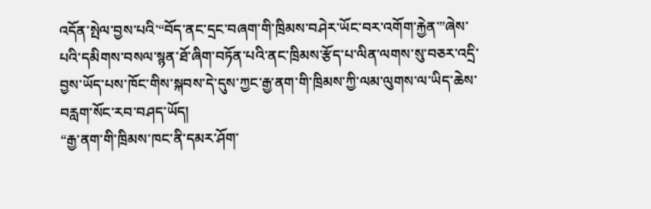འདོན་སྤེལ་བྱས་པའི་“བོད་ནང་དྲང་བཞག་གི་ཁྲིམས་བཤེར་ཡོང་བར་འགོག་རྐྱེན་”ཞེས་པའི་དམིགས་བསལ་སྙན་ཐོ་ཞིག་བཏོན་པའི་ནང་ཁྲིམས་རྩོད་པ་ལིན་ལགས་སུ་བཅར་འདྲི་བྱས་ཡོད་པས་ཁོང་གིས་སྐབས་དེ་དུས་ཀྱང་རྒྱ་ནག་གི་ཁྲིམས་ཀྱི་ལམ་ལུགས་ལ་ཡིད་ཆེས་བརླག་སོང་རབ་བཤད་ཡོད།
“རྒྱ་ནག་གི་ཁྲིམས་ཁང་ནི་དམར་ཤོག་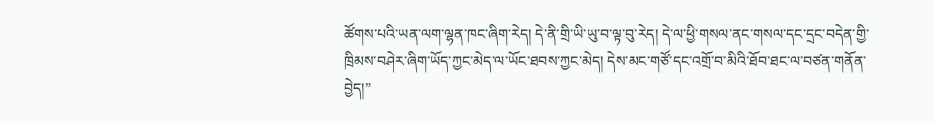ཚོགས་པའི་ཡན་ལག་ལྷན་ཁང་ཞིག་རེད། དེ་ནི་གྲི་ཡི་ཡུ་བ་ལྟ་བུ་རེད། དེ་ལ་ཕྱི་གསལ་ནང་གསལ་དང་དྲང་བདེན་གྱི་ཁྲིམས་བཤེར་ཞིག་ཡོད་ཀྱང་མེད་ལ་ཡོང་ཐབས་ཀྱང་མེད། དེས་མང་གཙོ་དང་འགྲོ་བ་མིའི་ཐོབ་ཐང་ལ་བཙན་གནོན་བྱེད།”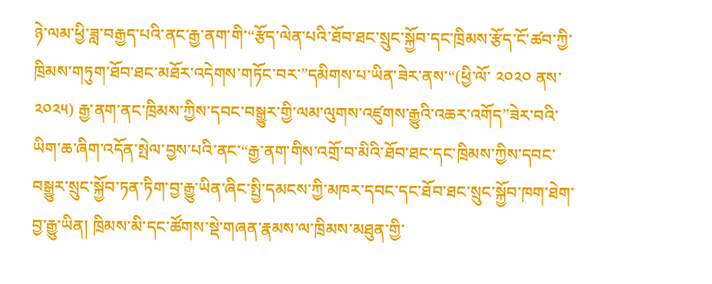ཉེ་ལམ་ཕྱི་ཟླ་བརྒྱད་པའི་ནང་རྒྱ་ནག་གི་“རྩོད་ལེན་པའི་ཐོབ་ཐང་སྲུང་སྐྱོབ་དང་ཁྲིམས་རྩོད་ངོ་ཚབ་ཀྱི་ཁྲིམས་གཏུག་ཐོབ་ཐང་མཐོར་འདེགས་གཏོང་བར་”དམིགས་པ་ཡིན་ཟེར་ནས་“(ཕྱི་ལོ་ ༢༠༢༠ ནས་ ༢༠༢༥) རྒྱ་ནག་ནང་ཁྲིམས་ཀྱིས་དབང་བསྒྱུར་གྱི་ལམ་ལུགས་འཛུགས་རྒྱུའི་འཆར་འགོད”ཟེར་བའི་ཡིག་ཆ་ཞིག་འདོན་སྤེལ་བྱས་པའི་ནང་“རྒྱ་ནག་གིས་འགྲོ་བ་མིའི་ཐོབ་ཐང་དང་ཁྲིམས་ཀྱིས་དབང་བསྒྱུར་སྲུང་སྐྱོབ་ཏན་ཏིག་བྱ་རྒྱུ་ཡིན་ཞིང་སྤྱི་དམངས་ཀྱི་མཁར་དབང་དང་ཐོབ་ཐང་སྲུང་སྐྱོབ་ཁག་ཐེག་བྱ་རྒྱུ་ཡིན། ཁྲིམས་མི་དང་ཚོགས་སྡེ་གཞན་རྣམས་ལ་ཁྲིམས་མཐུན་གྱི་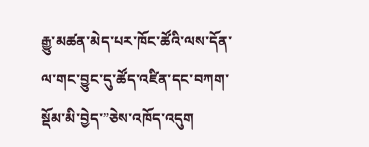རྒྱུ་མཚན་མེད་པར་ཁོང་ཚོའི་ལས་དོན་ལ་གང་བྱུང་དུ་ཚོད་འཛིན་དང་བཀག་སྡོམ་མི་བྱེད་”ཅེས་འཁོད་འདུག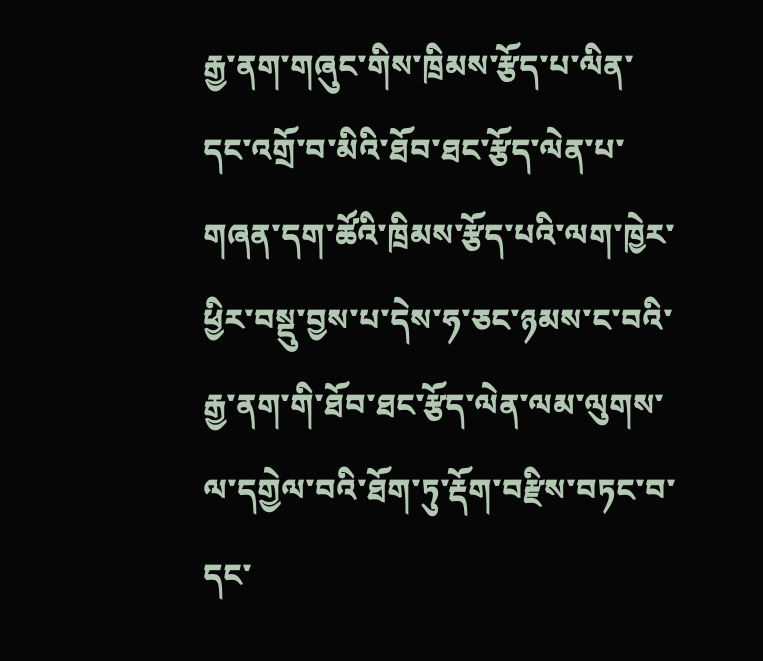རྒྱ་ནག་གཞུང་གིས་ཁྲིམས་རྩོད་པ་ལིན་དང་འགྲོ་བ་མིའི་ཐོབ་ཐང་རྩོད་ལེན་པ་གཞན་དག་ཚོའི་ཁྲིམས་རྩོད་པའི་ལག་ཁྱེར་ཕྱིར་བསྡུ་བྱས་པ་དེས་ཧ་ཅང་ཉམས་ང་བའི་རྒྱ་ནག་གི་ཐོབ་ཐང་རྩོད་ལེན་ལམ་ལུགས་ལ་དགྱེལ་བའི་ཐོག་ཏུ་རྡོག་བརྫིས་བཏང་བ་དང་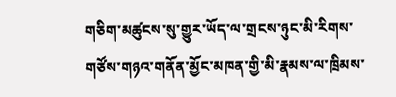གཅིག་མཚུངས་སུ་གྱུར་ཡོད་ལ་གྲངས་ཉུང་མི་རིགས་གཙོས་གཉའ་གནོན་མྱོང་མཁན་གྱི་མི་རྣམས་ལ་ཁྲིམས་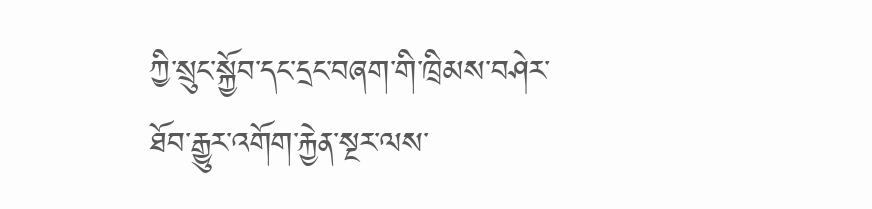ཀྱི་སྲུང་སྐྱོབ་དང་དྲང་བཞག་གི་ཁྲིམས་བཤེར་ཐོབ་རྒྱུར་འགོག་རྐྱེན་སྔར་ལས་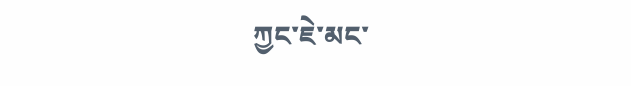ཀྱང་ཇེ་མང་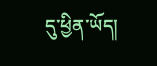དུ་ཕྱིན་ཡོད།